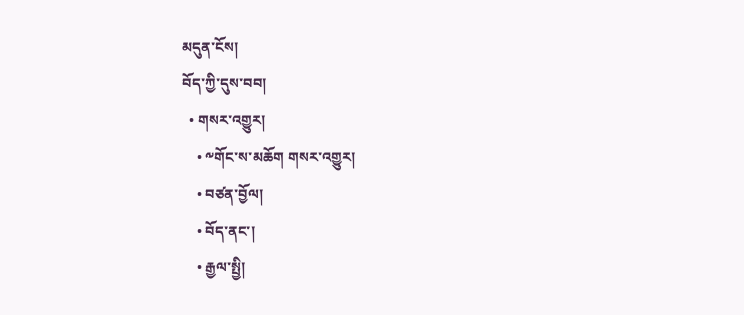མདུན་ངོས།
བོད་ཀྱི་དུས་བབ།
  • གསར་འགྱུར།
    • ༸གོང་ས་མཆོག གསར་འགྱུར།
    • བཙན་བྱོལ།
    • བོད་ནང་།
    • རྒྱལ་སྤྱི།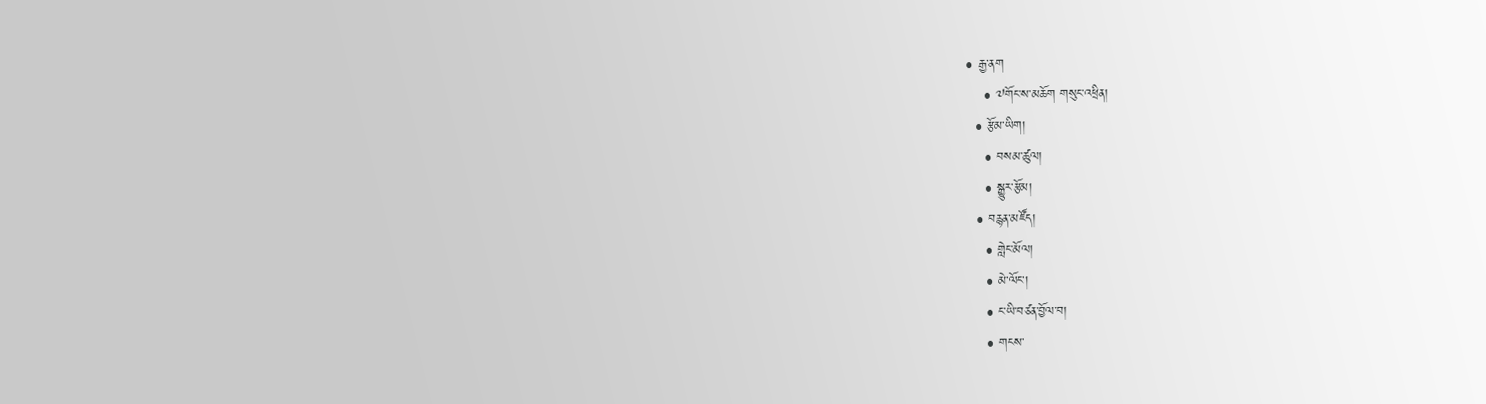• རྒྱ་ནག
    • ༧གོང་ས་མཆོག གསུང་འཕྲིན།
  • རྩོམ་ཡིག།
    • བསམ་ཚུལ།
    • སྒྱུར་རྩོམ།
  • བརྙན་མཛོད།
    • གླེང་མོལ།
    • མེ་ལོང་།
    • ང་ཡི་བཙན་བྱོལ་བ།
    • གངས་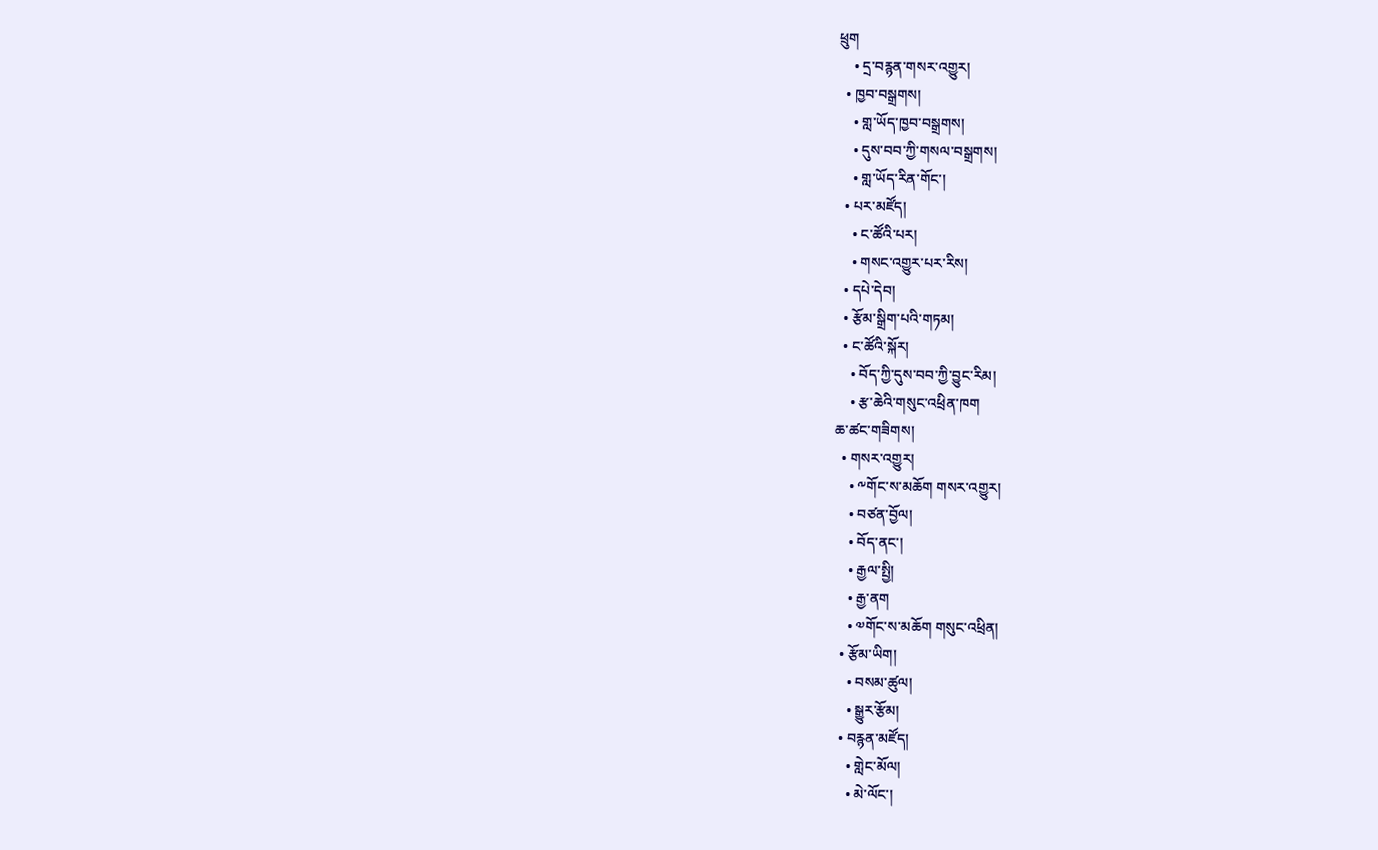ཕྲུག
    • དྲ་བརྙན་གསར་འགྱུར།
  • ཁྱབ་བསྒྲགས།
    • གླ་ཡོད་ཁྱབ་བསྒྲགས།
    • དུས་བབ་ཀྱི་གསལ་བསྒྲགས།
    • གླ་ཡོད་རིན་གོང་།
  • པར་མཛོད།
    • ང་ཚོའི་པར།
    • གསང་འགྱུར་པར་རིས།
  • དཔེ་དེབ།
  • རྩོམ་སྒྲིག་པའི་གཏམ།
  • ང་ཚོའི་སྐོར།
    • བོད་ཀྱི་དུས་བབ་ཀྱི་བྱུང་རིམ།
    • རྩ་ཆེའི་གསུང་འཕྲིན་ཁག
ཆ་ཚང་གཟིགས།
  • གསར་འགྱུར།
    • ༸གོང་ས་མཆོག གསར་འགྱུར།
    • བཙན་བྱོལ།
    • བོད་ནང་།
    • རྒྱལ་སྤྱི།
    • རྒྱ་ནག
    • ༧གོང་ས་མཆོག གསུང་འཕྲིན།
  • རྩོམ་ཡིག།
    • བསམ་ཚུལ།
    • སྒྱུར་རྩོམ།
  • བརྙན་མཛོད།
    • གླེང་མོལ།
    • མེ་ལོང་།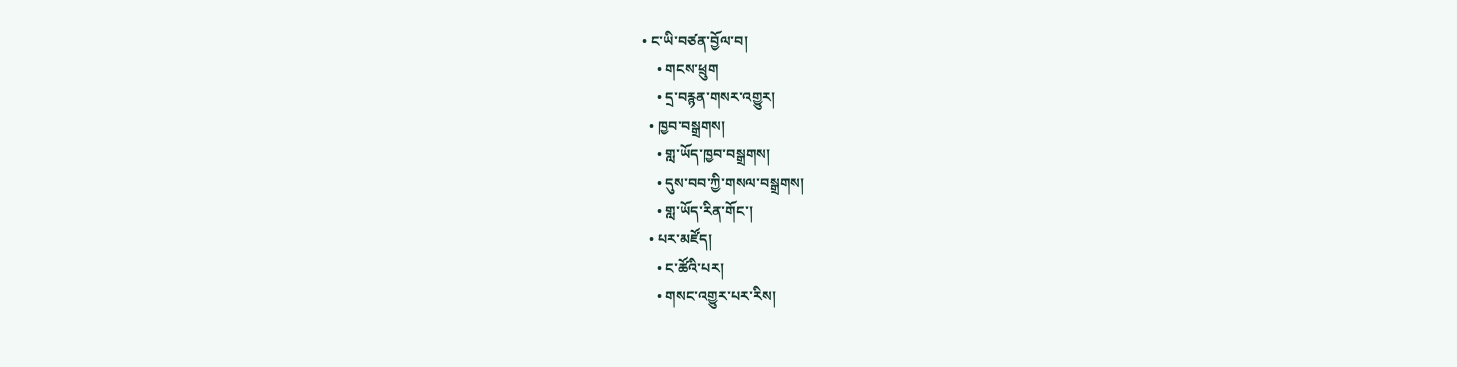• ང་ཡི་བཙན་བྱོལ་བ།
    • གངས་ཕྲུག
    • དྲ་བརྙན་གསར་འགྱུར།
  • ཁྱབ་བསྒྲགས།
    • གླ་ཡོད་ཁྱབ་བསྒྲགས།
    • དུས་བབ་ཀྱི་གསལ་བསྒྲགས།
    • གླ་ཡོད་རིན་གོང་།
  • པར་མཛོད།
    • ང་ཚོའི་པར།
    • གསང་འགྱུར་པར་རིས།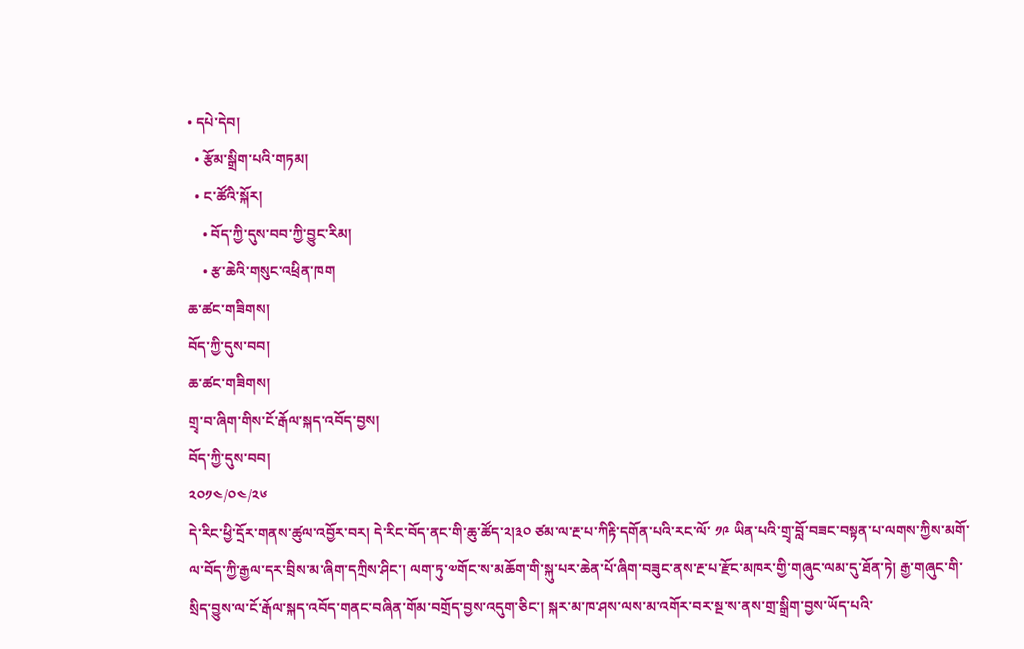• དཔེ་དེབ།
  • རྩོམ་སྒྲིག་པའི་གཏམ།
  • ང་ཚོའི་སྐོར།
    • བོད་ཀྱི་དུས་བབ་ཀྱི་བྱུང་རིམ།
    • རྩ་ཆེའི་གསུང་འཕྲིན་ཁག
ཆ་ཚང་གཟིགས།
བོད་ཀྱི་དུས་བབ།
ཆ་ཚང་གཟིགས།
གྲྭ་བ་ཞིག་གིས་ངོ་རྒོལ་སྐད་འབོད་བྱས།
བོད་ཀྱི་དུས་བབ།
༢༠༡༤/༠༤/༢༦
དེ་རིང་ཕྱི་དྲོར་གནས་ཚུལ་འབྱོར་བར། དེ་རིང་བོད་ནང་གི་ཆུ་ཚོད་༢།༣༠ ཙམ་ལ་རྔ་པ་ཀིརྟི་དགོན་པའི་རང་ལོ་ ༡༩ ཡིན་པའི་གྲྭ་བློ་བཟང་བསྟན་པ་ལགས་ཀྱིས་མགོ་ལ་བོད་ཀྱི་རྒྱལ་དར་བྲིས་མ་ཞིག་དཀྲིས་ཤིང་། ལག་ཏུ་༧གོང་ས་མཆོག་གི་སྐུ་པར་ཆེན་པོ་ཞིག་བཟུང་ནས་རྔ་པ་རྫོང་མཁར་གྱི་གཞུང་ལམ་དུ་ཐོན་ཏེ། རྒྱ་གཞུང་གི་སྲིད་བྱུས་ལ་ངོ་རྒོལ་སྐད་འབོད་གནང་བཞིན་གོམ་བགྲོད་བྱས་འདུག་ཅིང་། སྐར་མ་ཁ་ཤས་ལས་མ་འགོར་བར་སྔ་ས་ནས་གྲ་སྒྲིག་བྱས་ཡོད་པའི་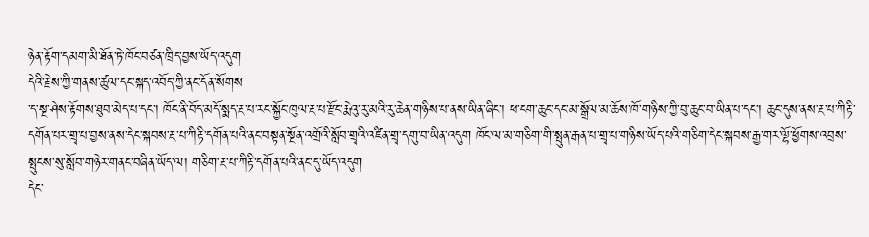ཉེན་རྟོག་དམག་མི་ཐོན་ཏེ་ཁོང་བཙན་ཁྲིད་བྱས་ཡོད་འདུག
དེའི་རྗེས་ཀྱི་གནས་ཚུལ་དང་སྐད་འབོད་ཀྱི་ནང་དོན་སོགས
་ད་སྔ་ཤེས་རྟོགས་ཐུབ་མེད་པ་དང་། ཁོང་ནི་བོད་མདོ་སྨད་རྔ་པ་རང་སྐྱོང་ཁུལ་རྔ་པ་རྫོང་རྨེའུ་རུ་མའི་རུ་ཆེན་གཉིས་པ་ནས་ཡིན་ཞིང་། ཕ་ངག་ཆུང་དང་མ་སྒྲོལ་མ་ཆོས་ཁོ་གཉིས་ཀྱི་བུ་ཆུང་བ་ཡིན་པ་དང་། ཆུང་དུས་ནས་རྔ་པ་ཀིརྟི་དགོན་པར་གྲྭ་པ་བྱས་ནས་དེང་སྐབས་རྔ་པ་ཀིརྟི་དགོན་པའི་ནང་བསྟན་སྔོན་འགྲོའི་སློབ་གྲྭའི་འཛིན་གྲྭ་དགུ་བ་ཡིན་འདུག ཁོང་ལ་མ་གཅིག་གི་སྤུན་རྒན་པ་གྲྭ་པ་གཉིས་ཡོད་པའི་གཅིག་དེང་སྐབས་རྒྱ་གར་ལྷོ་ཕྱོགས་འབྲས་སྤུངས་སུ་སློབ་གཉེར་གནང་བཞིན་ཡོད་ལ། གཅིག་རྔ་པ་ཀིརྟི་དགོན་པའི་ནང་དུ་ཡོད་འདུག
དེང་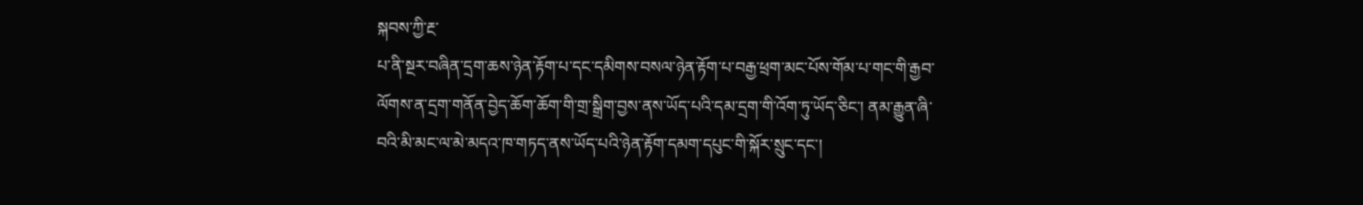སྐབས་ཀྱི་རྔ་
པ་ནི་སྔར་བཞིན་དྲག་ཆས་ཉེན་རྟོག་པ་དང་དམིགས་བསལ་ཉེན་རྟོག་པ་བརྒྱ་ཕྲག་མང་པོས་གོམ་པ་གང་གི་རྒྱབ་ལོགས་ན་དྲག་གནོན་བྱེད་ཆོག་ཆོག་གི་གྲ་སྒྲིག་བྱས་ནས་ཡོད་པའི་དམ་དྲག་གི་འོག་ཏུ་ཡོད་ཅིང་། ནམ་རྒྱུན་ཞི་བའི་མི་མང་ལ་མེ་མདའ་ཁ་གཏད་ནས་ཡོད་པའི་ཉེན་རྟོག་དམག་དཔུང་གི་སྐོར་སྲུང་དང་།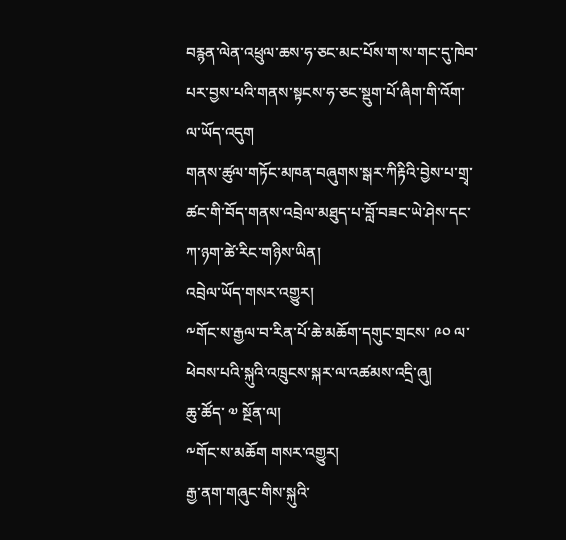བརྙན་ལེན་འཕྲུལ་ཆས་ཧ་ཅང་མང་པོས་ག་ས་གང་དུ་ཁེབ་པར་བྱས་པའི་གནས་སྟངས་ཧ་ཅང་སྡུག་པོ་ཞིག་གི་འོག་ལ་ཡོད་འདུག
གནས་ཚུལ་གཏོང་མཁན་བཞུགས་སྒར་ཀིརྟིའི་བྱེས་པ་གྲྭ་ཚང་གི་བོད་གནས་འབྲེལ་མཐུད་པ་བློ་བཟང་ཡེ་ཤེས་དང་ཀ་ཉག་ཚེ་རིང་གཉིས་ཡིན།
འབྲེལ་ཡོད་གསར་འགྱུར།
༸གོང་ས་རྒྱལ་བ་རིན་པོ་ཆེ་མཆོག་དགུང་གྲངས་ ༩༠ ལ་ཕེབས་པའི་སྐུའི་འཁྲུངས་སྐར་ལ་འཚམས་འདྲི་ཞུ།
ཆུ་ཚོད་ ༧ སྔོན་ལ།
༸གོང་ས་མཆོག གསར་འགྱུར།
རྒྱ་ནག་གཞུང་གིས་སྐུའི་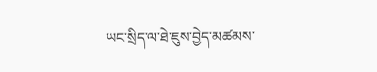ཡང་སྲིད་ལ་ཐེ་ཇུས་བྱེད་མཚམས་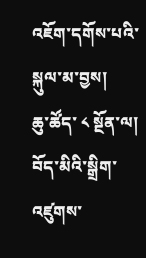འཇོག་དགོས་པའི་སྐུལ་མ་བྱས།
ཆུ་ཚོད་ ༨ སྔོན་ལ།
བོད་མིའི་སྒྲིག་འཛུགས་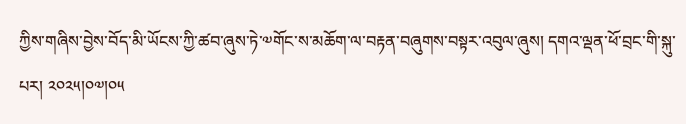ཀྱིས་གཞིས་བྱེས་བོད་མི་ཡོངས་ཀྱི་ཚབ་ཞུས་ཏེ་༧གོང་ས་མཆོག་ལ་བརྟན་བཞུགས་བསྟར་འབུལ་ཞུས། དགའ་ལྡན་ཕོ་བྲང་གི་སྐུ་པར། ༢༠༢༥།༠༧།༠༥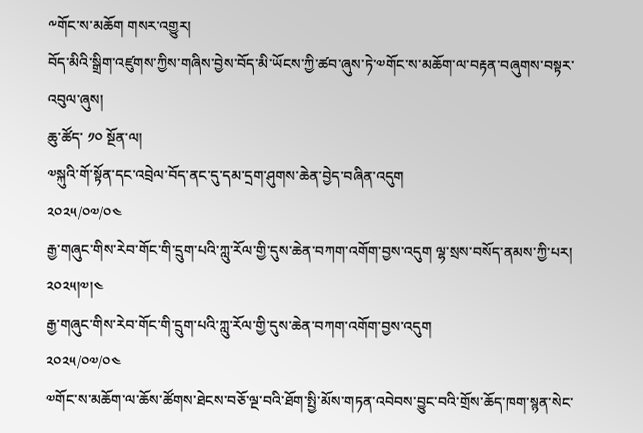༸གོང་ས་མཆོག གསར་འགྱུར།
བོད་མིའི་སྒྲིག་འཛུགས་ཀྱིས་གཞིས་བྱེས་བོད་མི་ཡོངས་ཀྱི་ཚབ་ཞུས་ཏེ་༧གོང་ས་མཆོག་ལ་བརྟན་བཞུགས་བསྟར་འབུལ་ཞུས།
ཆུ་ཚོད་ ༡༠ སྔོན་ལ།
༧སྐུའི་གོ་སྟོན་དང་འབྲེལ་བོད་ནང་དུ་དམ་དྲག་ཤུགས་ཆེན་བྱེད་བཞིན་འདུག
༢༠༢༥/༠༧/༠༤
རྒྱ་གཞུང་གིས་རེབ་གོང་གི་དྲུག་པའི་ཀླུ་རོལ་གྱི་དུས་ཆེན་བཀག་འགོག་བྱས་འདུག ལྷ་སྲས་བསོད་ནམས་ཀྱི་པར། ༢༠༢༥།༧།༤
རྒྱ་གཞུང་གིས་རེབ་གོང་གི་དྲུག་པའི་ཀླུ་རོལ་གྱི་དུས་ཆེན་བཀག་འགོག་བྱས་འདུག
༢༠༢༥/༠༧/༠༤
༧གོང་ས་མཆོག་ལ་ཆོས་ཚོགས་ཐེངས་བཅོ་ལྔ་བའི་ཐོག་སྤྱི་མོས་གཏན་འབེབས་བྱུང་བའི་གྲོས་ཆོད་ཁག་སྙན་སེང་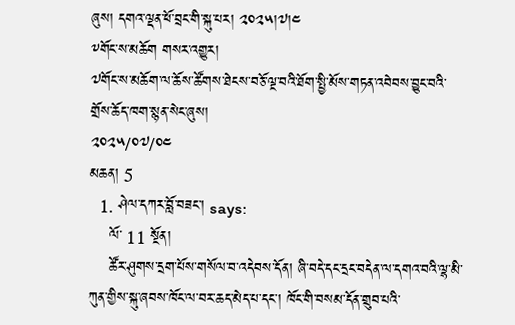ཞུས། དགའ་ལྡན་ཕོ་བྲང་གི་སྐུ་པར། ༢༠༢༥།༧།༤
༸གོང་ས་མཆོག གསར་འགྱུར།
༧གོང་ས་མཆོག་ལ་ཆོས་ཚོགས་ཐེངས་བཅོ་ལྔ་བའི་ཐོག་སྤྱི་མོས་གཏན་འབེབས་བྱུང་བའི་གྲོས་ཆོད་ཁག་སྙན་སེང་ཞུས།
༢༠༢༥/༠༧/༠༤
མཆན། 5
  1. ཤེལ་དཀར་བློ་བཟང་། says:
    ལོ་ 11 སྔོན།
    ཚོར་ཤུགས་དྲག་པོས་གསོལ་བ་འདེབས་དོན། ཞི་བདེ་དང་དྲང་བདེན་ལ་དགའ་བའི་ལྷ་མི་ཀུན་གྱིས་སྐུ་ཞབས་ཁོང་ལ་བར་ཆད་མེད་པ་དང་། ཁོང་གི་བསམ་དོན་གྲུབ་པའི་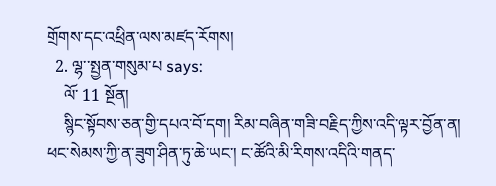གྲོགས་དང་འཕྲིན་ལས་མཛད་རོགས།
  2. ལྷ་་སྤྱན་གསུམ་པ says:
    ལོ་ 11 སྔོན།
    སྙིང་སྟོབས་ཅན་གྱི་དཔའ་བོ་དག། རིམ་བཞིན་གཟི་བརྗིད་ཀྱིས་འདི་ལྟར་བྱོན་ན། ཕང་སེམས་ཀྱི་ན་ཟུག་ཤིན་ཏུ་ཆེ་ཡང་། ང་ཚོའི་མི་རིགས་འདིའི་གནད་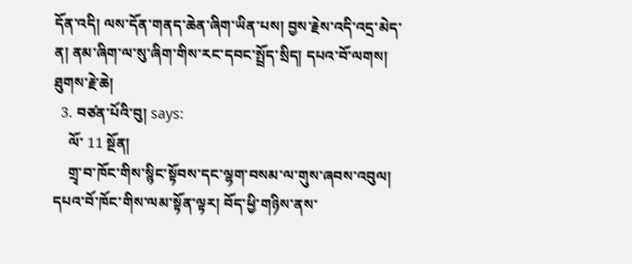དོན་འདི། ལས་དོན་གནད་ཆེན་ཞིག་ཡིན་པས། བྱས་རྗེས་འདི་འདྲ་མེད་ན། ནམ་ཞིག་ལ་སུ་ཞིག་གིས་རང་དབང་སྤྲོད་སྲིད། དཔའ་བོ་ལགས། ཐུགས་རྗེ་ཆེ།
  3. བཙན་པོའི་བུ། says:
    ལོ་ 11 སྔོན།
    གྲྭ་བ་ཁོང་གིས་སྙིང་སྟོབས་དང་ལྷག་བསམ་ལ་གུས་ཞབས་འབུལ། དཔའ་བོ་ཁོང་གིས་ལམ་སྟོན་ལྟར། བོད་ཕྱི་གཉིས་ནས་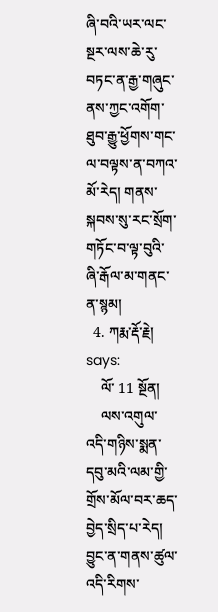ཞི་བའི་ཡར་ལང་སྔར་ལས་ཆེ་རུ་བཏང་ན་རྒྱ་གཞུང་ནས་ཀྱང་འགོག་ཐུབ་རྒྱུ་ཕྱོགས་གང་ལ་བལྟས་ན་བཀའ་མོ་རེད། གནས་སྐབས་སུ་རང་སྲོག་གཏོང་བ་ལྟ་བུའི་ཞི་རྒོལ་མ་གནང་ན་སྙམ།
  4. ཀརྨ་རྡོ་རྗེ། says:
    ལོ་ 11 སྔོན།
    ལས་འགུལ་འདི་གཉིས་སྨན་དབུ་མའི་ལམ་གྱི་གྲོས་མོལ་བར་ཆད་བྱེད་སྲིད་པ་རེད། བྱུང་ན་གནས་ཚུལ་འདི་རིགས་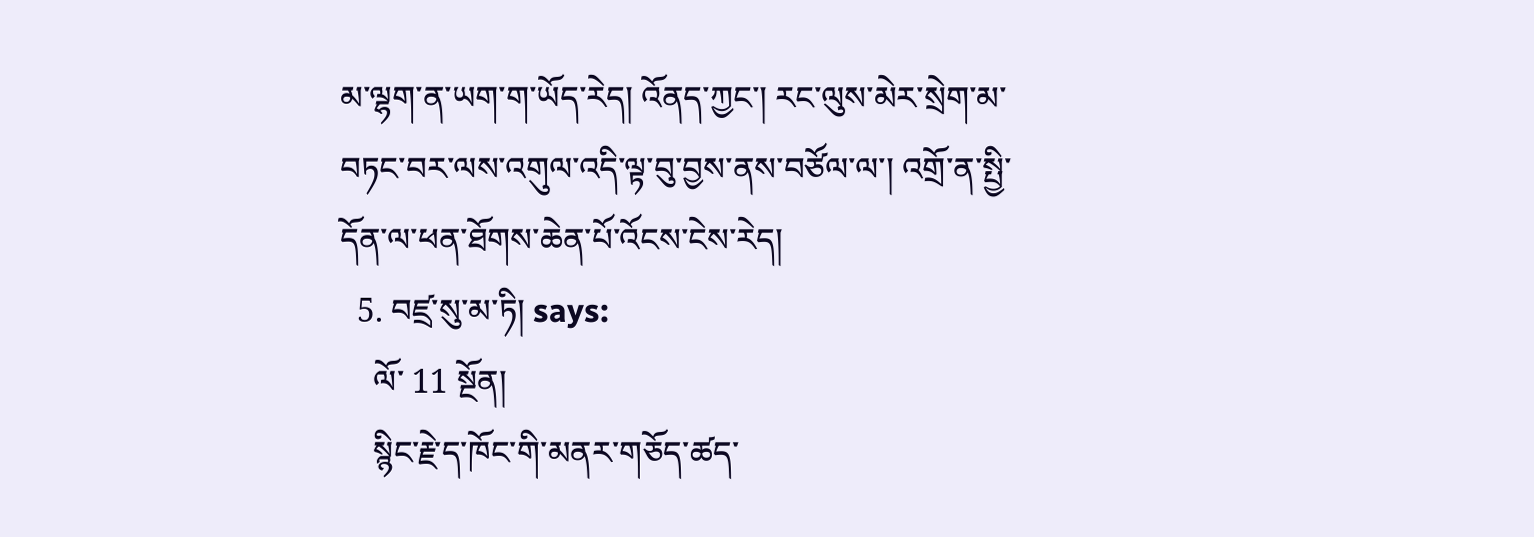མ་ལྷག་ན་ཡག་ག་ཡོད་རེད། འོནད་ཀྱང་། རང་ལུས་མེར་སྲེག་མ་བཏང་བར་ལས་འགུལ་འདི་ལྟ་བུ་བྱས་ནས་བཙོལ་ལ་། འགྲོ་ན་སྤྱི་དོན་ལ་ཕན་ཐོགས་ཆེན་པོ་འོངས་ངེས་རེད།
  5. བཛྲ་སུ་མ་ཏི། says:
    ལོ་ 11 སྔོན།
    སྙིང་རྗེ་ད་ཁོང་གི་མནར་གཅོད་ཚད་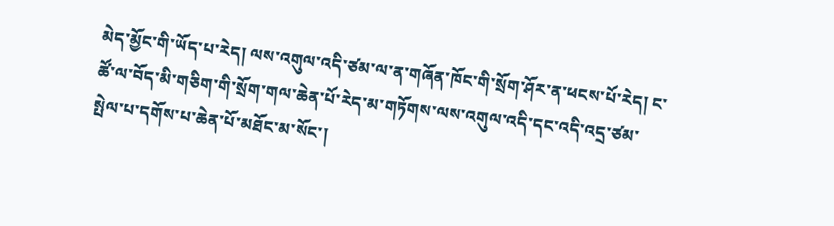མེད་མྱོང་གི་ཡོད་པ་རེད། ལས་འགུལ་འདི་ཙམ་ལ་ན་གཞོན་ཁོང་གི་སྲོག་ཤོར་ན་ཕངས་པོ་རེད། ང་ཚོ་ལ་བོད་མི་གཅིག་གི་སྲོག་གལ་ཆེན་པོ་རེད་མ་གཏོགས་ལས་འགུལ་འདི་དང་འདི་འདྲ་ཙམ་སྤེལ་པ་དགོས་པ་ཆེན་པོ་མཐོང་མ་སོང་།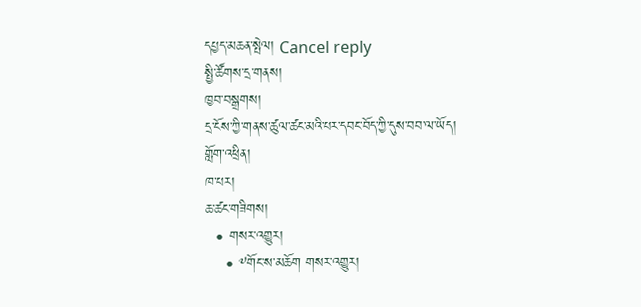དཔྱད་མཆན་སྤེལ། Cancel reply
སྤྱི་ཚོགས་དྲ་གནས།
ཁྱབ་བསྒྲགས།
དྲ་ངོས་ཀྱི་གནས་ཚུལ་ཚང་མའི་པར་དབང་བོད་ཀྱི་དུས་བབ་ལ་ཡོད།
གློག་འཕྲིན།
ཁ་པར།
ཆ་ཚང་གཟིགས།
  • གསར་འགྱུར།
    • ༸གོང་ས་མཆོག གསར་འགྱུར།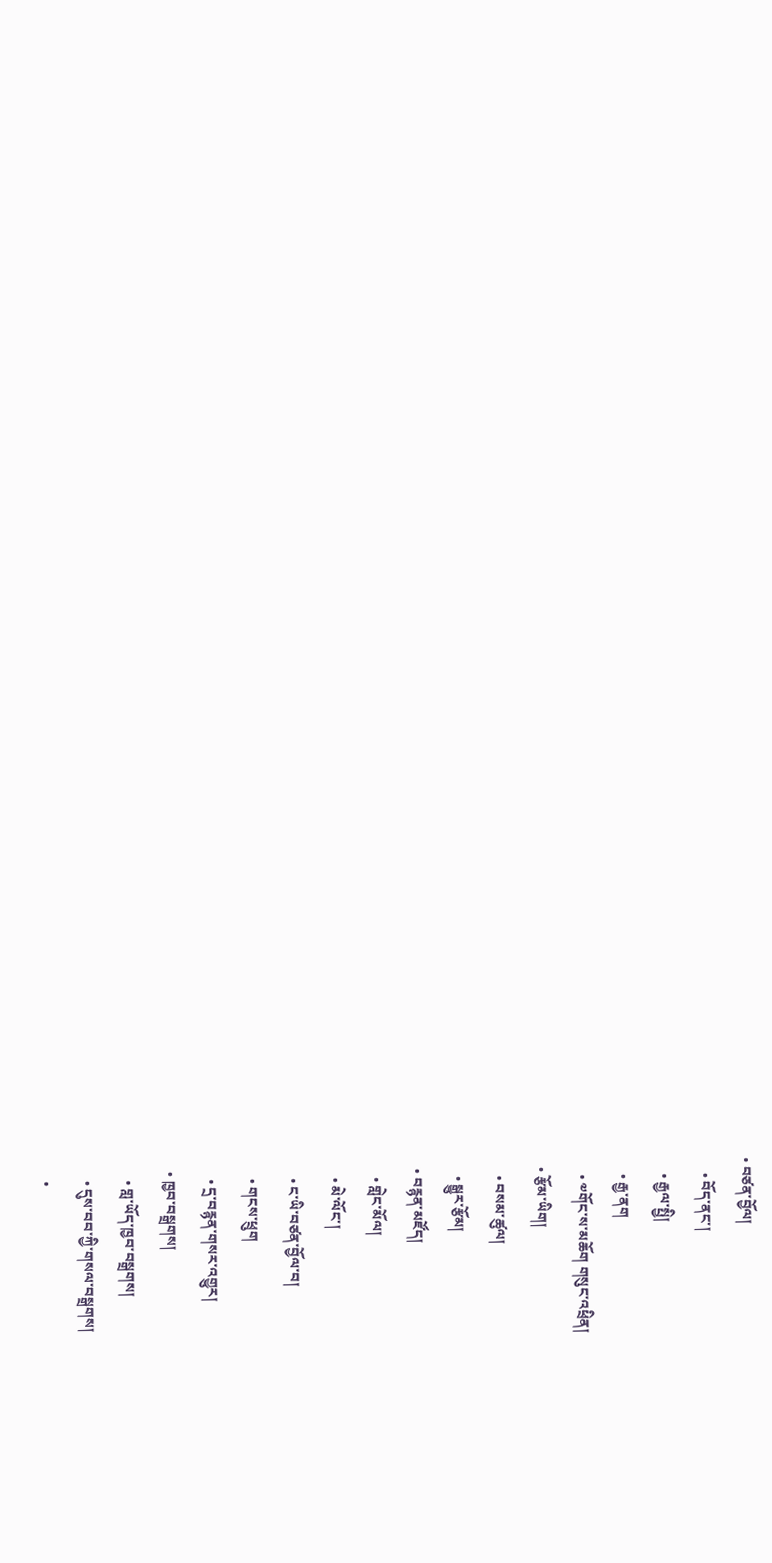• བཙན་བྱོལ།
    • བོད་ནང་།
    • རྒྱལ་སྤྱི།
    • རྒྱ་ནག
    • ༧གོང་ས་མཆོག གསུང་འཕྲིན།
  • རྩོམ་ཡིག།
    • བསམ་ཚུལ།
    • སྒྱུར་རྩོམ།
  • བརྙན་མཛོད།
    • གླེང་མོལ།
    • མེ་ལོང་།
    • ང་ཡི་བཙན་བྱོལ་བ།
    • གངས་ཕྲུག
    • དྲ་བརྙན་གསར་འགྱུར།
  • ཁྱབ་བསྒྲགས།
    • གླ་ཡོད་ཁྱབ་བསྒྲགས།
    • དུས་བབ་ཀྱི་གསལ་བསྒྲགས།
    •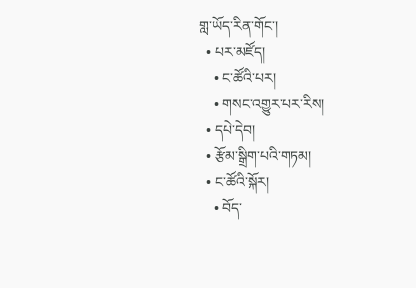གླ་ཡོད་རིན་གོང་།
  • པར་མཛོད།
    • ང་ཚོའི་པར།
    • གསང་འགྱུར་པར་རིས།
  • དཔེ་དེབ།
  • རྩོམ་སྒྲིག་པའི་གཏམ།
  • ང་ཚོའི་སྐོར།
    • བོད་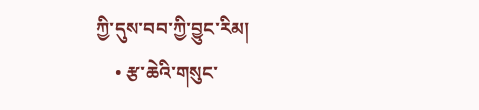ཀྱི་དུས་བབ་ཀྱི་བྱུང་རིམ།
    • རྩ་ཆེའི་གསུང་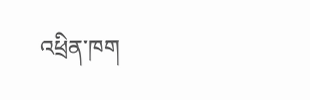འཕྲིན་ཁག